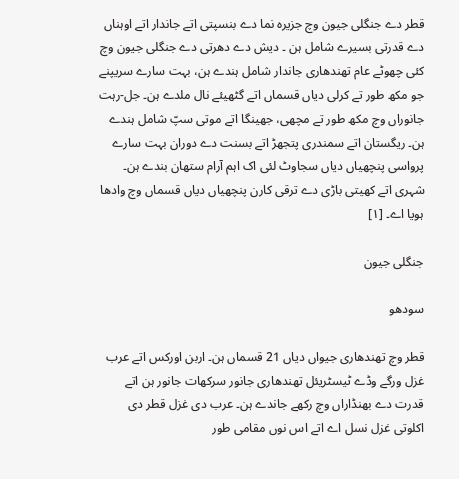قطر دے جنگلی جیون وچ جزیرہ نما دے بنسپتی اتے جاندار اتے اوہناں دے قدرتی بسیرے شامل ہن ۔ دیش دے دھرتی دے جنگلی جیون وچ کئی چھوٹے عام تھندھاری جاندار شامل ہندے ہن، بہت سارے سریپنے جو مکھ طور تے کرلی دیاں قسماں اتے گٹھیئے نال ملدے ہن۔ جل-رہت جانوراں وچ مکھ طور تے مچھی، جھینگا اتے موتی سپّ شامل ہندے ہن۔ ریگستان اتے سمندری پتجھڑ اتے بسنت دے دوران بہت سارے پرواسی پنچھیاں دیاں سجاوٹ لئی اک اہم آرام ستھان بندے ہن۔ شہری اتے کھیتی باڑی دے ترقی کارن پنچھیاں دیاں قسماں وچ وادھا ہویا اے۔ [۱]

جنگلی جیون

سودھو

قطر وچ تھندھاری جیواں دیاں 21 قسماں ہن۔ اربن اورکس اتے عرب غزل ورگے وڈے ٹیسٹریئل تھندھاری جانور سرکھات جانور ہن اتے قدرت دے بھنڈاراں وچ رکھے جاندے ہن۔ عرب دی غزل قطر دی اکلوتی غزل نسل اے اتے اس نوں مقامی طور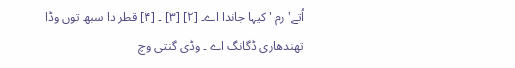اُتے' رم 'کیہا جاندا اے۔ [۲] [۳] ۔ [۴] قطر دا سبھ توں وڈا تھندھاری ڈگانگ اے ۔ وڈی گنتی وچ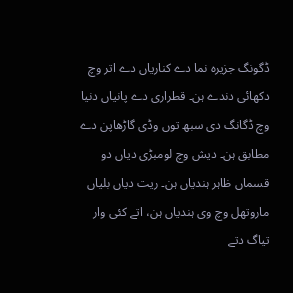ڈگونگ جزیرہ نما دے کناریاں دے اتر وچ دکھائی دندے ہن۔ قطراری دے پانیاں دنیا وچ ڈگانگ دی سبھ توں وڈی گاڑھاپن دے مطابق ہن۔ دیش وچ لومبڑی دیاں دو قسماں ظاہر ہندیاں ہن۔ ریت دیاں بلیاں ماروتھل وچ وی ہندیاں ہن، اتے کئی وار تیاگ دتے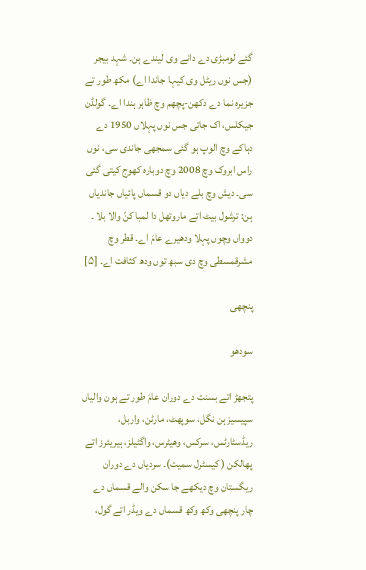گئے لومبڑی دے دانے وی لیندے ہن۔ شہد بیجر (جس نوں ریٹل وی کیہا جاندا اے) مکھ طور تے جزیرہ نما دے دکھن-پچھم وچ ظاہر ہندا اے۔ گولڈن جیکلس، اک جاتی جس نوں پہلاں 1950 دے دہاکے وچ الوپ ہو گئی سمجھی جاندی سی، نوں راس ابروک وچ 2008 وچ دوبارہ کھوج کیتی گئی سی۔ دیش وچ بلے دیاں دو قسماں پائیاں جاندیاں ہن: ترشول بیٹ اتے ماروتھل دا لمبا کنّ والا بلا ۔ دوواں وچوں پہلا ودھیرے عامَ اے۔ قطر وچ مشرقمسطی وچ دی سبھ توں ودھ کثافت اے۔ [۵]

پنچھی

سودھو

پتجھڑ اتے بسنت دے دوران عامَ طور تے ہون والیاں سپیسیز ہن نگل، سوپھٹ، مارٹن، واربل، ریڈسٹارٹس، سرکس، وھیٹرس، واگٹیلز، ہیریئرز اتے پھالکن ( کیسٹرل سمیت)۔ سردیاں دے دوران ریگستان وچ دیکھے جا سکن والے قسماں دے چار پنچھی وکھ وکھ قسماں دے ویڈر اتے گول،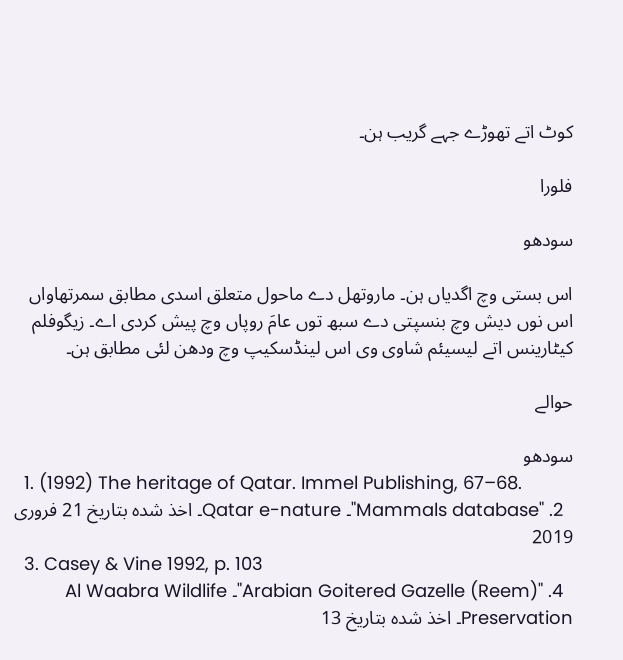کوٹ اتے تھوڑے جہے گریب ہن۔

فلورا

سودھو

اس بستی وچ اگدیاں ہن۔ ماروتھل دے ماحول متعلق اسدی مطابق سمرتھاواں اس نوں دیش وچ بنسپتی دے سبھ توں عامَ روپاں وچ پیش کردی اے۔ زیگوفلم کیٹارینس اتے لیسیئم شاوی وی اس لینڈسکیپ وچ ودھن لئی مطابق ہن۔

حوالے

سودھو
  1. (1992) The heritage of Qatar. Immel Publishing, 67–68.
  2. "Mammals database"۔ Qatar e-nature۔ اخذ شدہ بتاریخ 21 فروری 2019
  3. Casey & Vine 1992, p. 103
  4. "Arabian Goitered Gazelle (Reem)"۔ Al Waabra Wildlife Preservation۔ اخذ شدہ بتاریخ 13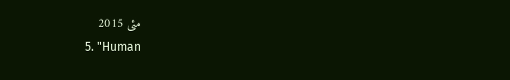مئی 2015
  5. "Human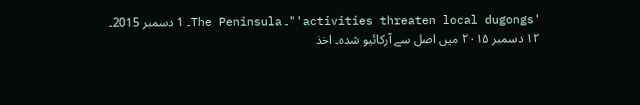'activities threaten local dugongs'"۔ The Peninsula۔ 1 دسمبر 2015۔ ۱۲ دسمبر ۲۰۱۵ میں اصل سے آرکائیو شدہ۔ اخذ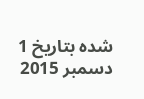شدہ بتاریخ 1 دسمبر 2015